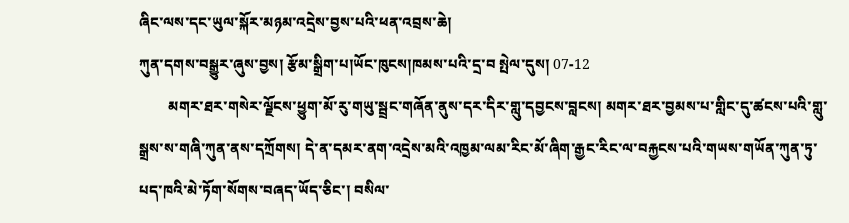ཞིང་ལས་དང་ཡུལ་སྐོར་མཉམ་འདྲེས་བྱས་པའི་ཕན་འབྲས་ཆེ།
ཀུན་དགས་བསྒྱུར་ཞུས་བྱས། རྩོམ་སྒྲིག་པ།ཡོང་ཁུངས།ཁམས་པའི་དྲ་བ སྤེལ་དུས། 07-12
        མགར་ཐར་གསེར་ལྗོངས་ཕྱུག་མོ་རུ་གཡུ་སྦྲང་གཞོན་ནུས་དར་དིར་གླུ་དབྱངས་བླངས། མགར་ཐར་བྱམས་པ་གླིང་དུ་ཚངས་པའི་གླུ་སྒྲས་ས་གཞི་ཀུན་ནས་དཀྲོགས། དེ་ན་དམར་ནག་འདྲེས་མའི་འཁྱམ་ལམ་རིང་མོ་ཞིག་རྒྱང་རིང་ལ་བརྐྱངས་པའི་གཡས་གཡོན་ཀུན་ཏུ་པད་ཁའི་མེ་ཏོག་སོགས་བཞད་ཡོད་ཅིང་། བསིལ་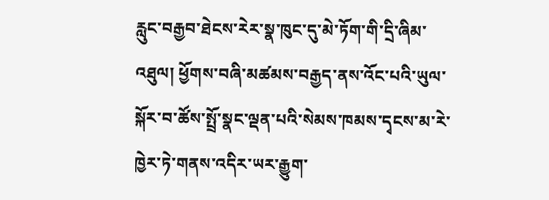རླུང་བརྒྱབ་ཐེངས་རེར་སྣ་ཁུང་དུ་མེ་ཏོག་གི་དྲི་ཞིམ་འཐུལ། ཕྱོགས་བཞི་མཚམས་བརྒྱད་ནས་འོང་པའི་ཡུལ་སྐོར་བ་ཚོས་སྤྲོ་སྣང་ལྡན་པའི་སེམས་ཁམས་དྭངས་མ་རེ་ཁྱེར་ཏེ་གནས་འདིར་ཡར་རྒྱུག་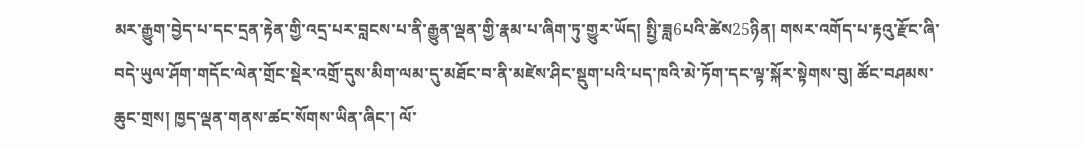མར་རྒྱུག་བྱེད་པ་དང་དྲན་རྟེན་གྱི་འདྲ་པར་བླངས་པ་ནི་རྒྱུན་ལྡན་གྱི་རྣམ་པ་ཞིག་ཏུ་གྱུར་ཡོད། སྤྱི་ཟླ6པའི་ཚེས25ཉིན། གསར་འགོད་པ་རྟའུ་རྫོང་ཞི་བདེ་ཡུལ་ཤོག་གདོང་ལེན་གྲོང་སྡེར་འགྲོ་དུས་མིག་ལམ་དུ་མཐོང་བ་ནི་མཛེས་ཤིང་སྡུག་པའི་པད་ཁའི་མེ་ཏོག་དང་ལྟ་སྐོར་སྟེགས་བུ། ཚོང་བཤམས་ཆུང་གྲས། ཁྱད་ལྡན་གནས་ཚང་སོགས་ཡིན་ཞིང་། ལོ་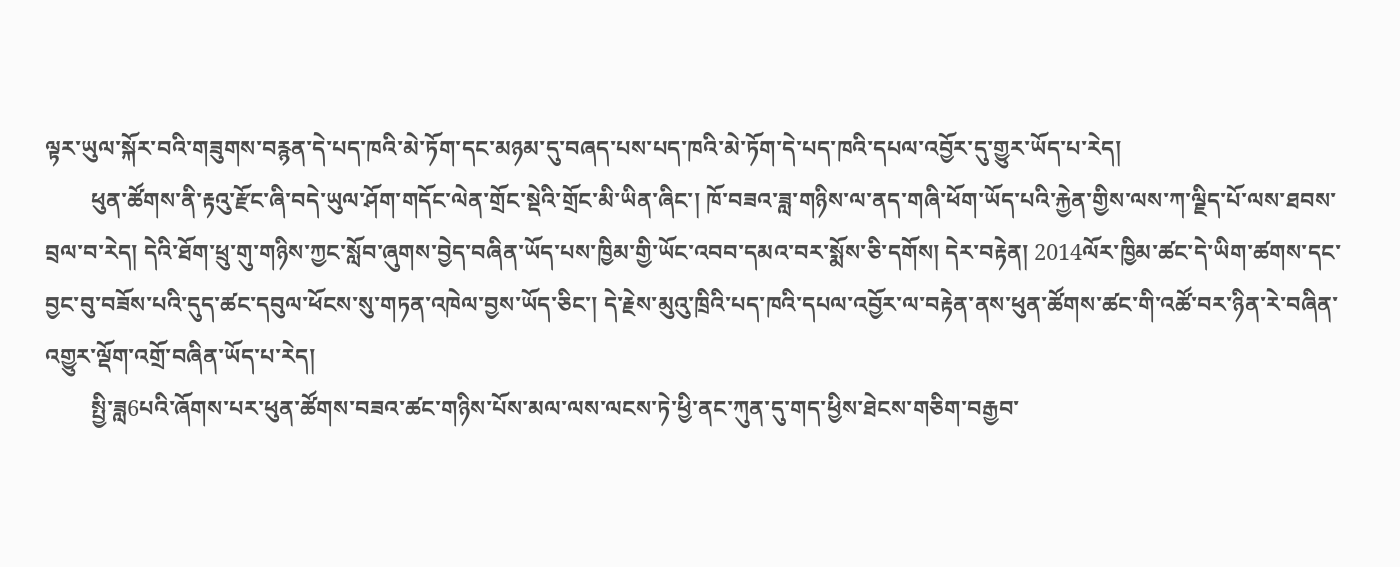ལྟར་ཡུལ་སྐོར་བའི་གཟུགས་བརྙན་དེ་པད་ཁའི་མེ་ཏོག་དང་མཉམ་དུ་བཞད་པས་པད་ཁའི་མེ་ཏོག་དེ་པད་ཁའི་དཔལ་འབྱོར་དུ་གྱུར་ཡོད་པ་རེད།
        ཕུན་ཚོགས་ནི་རྟའུ་རྫོང་ཞི་བདེ་ཡུལ་ཤོག་གདོང་ལེན་གྲོང་སྡེའི་གྲོང་མི་ཡིན་ཞིང་། ཁོ་བཟའ་ཟླ་གཉིས་ལ་ནད་གཞི་ཕོག་ཡོད་པའི་རྐྱེན་གྱིས་ལས་ཀ་ལྗིད་པོ་ལས་ཐབས་བྲལ་བ་རེད། དེའི་ཐོག་ཕྲུ་གུ་གཉིས་ཀྱང་སློབ་ཞུགས་བྱེད་བཞིན་ཡོད་པས་ཁྱིམ་གྱི་ཡོང་འབབ་དམའ་བར་སྨོས་ཅི་དགོས། དེར་བརྟེན། 2014ལོར་ཁྱིམ་ཚང་དེ་ཡིག་ཚགས་དང་བྱང་བུ་བཟོས་པའི་དུད་ཚང་དབུལ་ཕོངས་སུ་གཏན་འཁེལ་བྱས་ཡོད་ཅིང་། དེ་རྗེས་མུའུ་ཁྲིའི་པད་ཁའི་དཔལ་འབྱོར་ལ་བརྟེན་ནས་ཕུན་ཚོགས་ཚང་གི་འཚོ་བར་ཉིན་རེ་བཞིན་འགྱུར་ལྡོག་འགྲོ་བཞིན་ཡོད་པ་རེད།
        སྤྱི་ཟླ6པའི་ཞོགས་པར་ཕུན་ཚོགས་བཟའ་ཚང་གཉིས་པོས་མལ་ལས་ལངས་ཏེ་ཕྱི་ནང་ཀུན་དུ་གད་ཕྱིས་ཐེངས་གཅིག་བརྒྱབ་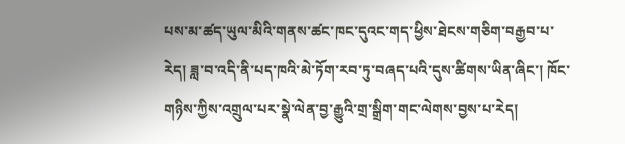པས་མ་ཚད་ཡུལ་མིའི་གནས་ཚང་ཁང་དུའང་གད་ཕྱིས་ཐེངས་གཅིག་བརྒྱབ་པ་རེད། ཟླ་བ་འདི་ནི་པད་ཁའི་མེ་ཏོག་རབ་ཏུ་བཞད་པའི་དུས་ཚིགས་ཡིན་ཞིང་། ཁོང་གཉིས་ཀྱིས་འགྲུལ་པར་སྣེ་ལེན་བྱ་རྒྱུའི་གྲ་སྒྲིག་གང་ལེགས་བྱས་པ་རེད།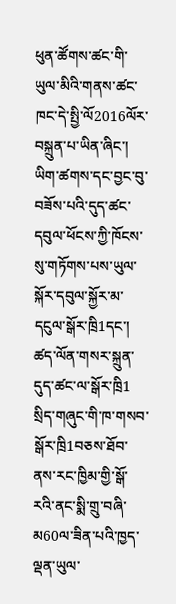ཕུན་ཚོགས་ཚང་གི་ཡུལ་མིའི་གནས་ཚང་ཁང་དེ་སྤྱི་ལོ2016ལོར་བསྐྲུན་པ་ཡིན་ཞིང་། ཡིག་ཚགས་དང་བྱང་བུ་བཟོས་པའི་དུད་ཚང་དབུལ་ཕོངས་ཀྱི་ཁོངས་སུ་གཏོགས་པས་ཡུལ་སྐོར་དབུལ་སྐྱོར་མ་དངུལ་སྒོར་ཁྲི1དང་། ཚད་ལོན་གསར་སྐྲུན་དུད་ཚང་ལ་སྒོར་ཁྲི1 སྲིད་གཞུང་གི་ཁ་གསབ་སྒོར་ཁྲི1བཅས་ཐོབ་ནས་རང་ཁྱིམ་གྱི་སྒོ་རའི་ནང་སྨི་གྲུ་བཞི་མ60ལ་ཟིན་པའི་ཁྱད་ལྡན་ཡུལ་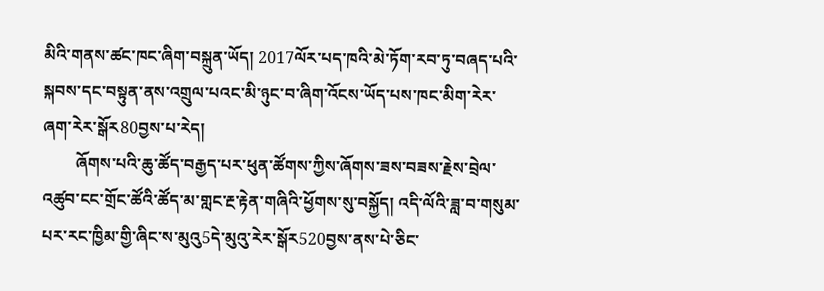མིའི་གནས་ཚང་ཁང་ཞིག་བསྐྲུན་ཡོད། 2017ལོར་པད་ཁའི་མེ་ཏོག་རབ་ཏུ་བཞད་པའི་སྐབས་དང་བསྟུན་ནས་འགྲུལ་པའང་མི་ཉུང་བ་ཞིག་འོངས་ཡོད་པས་ཁང་མིག་རེར་ཞག་རེར་སྒོར80བྱས་པ་རེད།
        ཞོགས་པའི་ཆུ་ཚོད་བརྒྱད་པར་ཕུན་ཚོགས་ཀྱིས་ཞོགས་ཟས་བཟས་རྗེས་བྲེལ་འཚུབ་ངང་གྲོང་ཚོའི་ཚོད་མ་གླང་རྔ་རྟེན་གཞིའི་ཕྱོགས་སུ་བསྐྱོད། འདི་ལོའི་ཟླ་བ་གསུམ་པར་རང་ཁྱིམ་གྱི་ཞིང་ས་མུའུ5དེ་མུའུ་རེར་སྒོར520བྱས་ནས་པེ་ཅིང་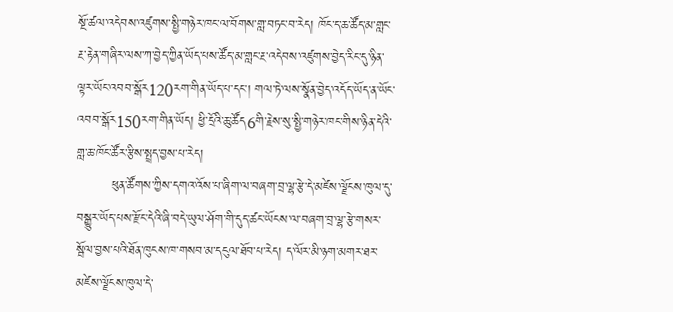སྔོ་ཚལ་འདེབས་འཛུགས་སྤྱི་གཉེར་ཁང་ལ་བོགས་གླ་བཏང་བ་རེད། ཁོང་ད་ཆ་ཚོད་མ་གླང་རྔ་རྟེན་གཞིར་ལས་ཀ་བྱེད་ཀྱིན་ཡོད་པས་ཚོད་མ་གླང་རྔ་འདེབས་འཛུགས་བྱེད་རིང་དུ་ཉིན་ལྟར་ཡོང་འབབ་སྒོར120རག་གིན་ཡོད་པ་དང་། གལ་ཏེ་ལས་སྣོན་བྱེད་འདོད་ཡོད་ན་ཡོང་འབབ་སྒོར150རག་གིན་ཡོད། ཕྱི་དྲོའི་ཆུ་ཚོད6གི་རྗེས་སུ་སྤྱི་གཉེར་ཁང་གིས་ཉིན་དེའི་གླ་ཆ་ཁོང་ཚོར་རྩིས་སྤྲད་བྱས་པ་རེད།
        ཕུན་ཚོགས་ཀྱིས་དགའ་འོས་པ་ཞིག་ལ་བཞག་བྲ་ལྷ་རྩེ་དེ་མཛེས་ལྗོངས་ཁུལ་དུ་བསྒྱུར་ཡོད་པས་རྫོང་དེའི་ཞི་བདེ་ཡུལ་ཤོག་གི་དུད་ཚང་ཡོངས་ལ་བཞག་བྲ་ལྷ་རྩེ་གསར་སྦོལ་བྱས་པའི་ཐོན་ཁུངས་ཁ་གསབ་མ་དངུལ་ཐོབ་པ་རེད། ད་ལོར་མི་ཉག་མགར་ཐར་མཛེས་ལྗོངས་ཁུལ་དེ་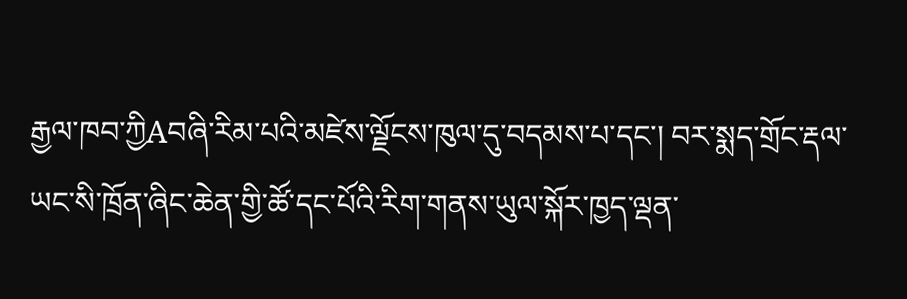རྒྱལ་ཁབ་ཀྱིAབཞི་རིམ་པའི་མཛེས་ལྗོངས་ཁུལ་དུ་བདམས་པ་དང་། བར་སྨད་གྲོང་རྡལ་ཡང་སི་ཁྲོན་ཞིང་ཆེན་གྱི་ཚོ་དང་པོའི་རིག་གནས་ཡུལ་སྐོར་ཁྱད་ལྡན་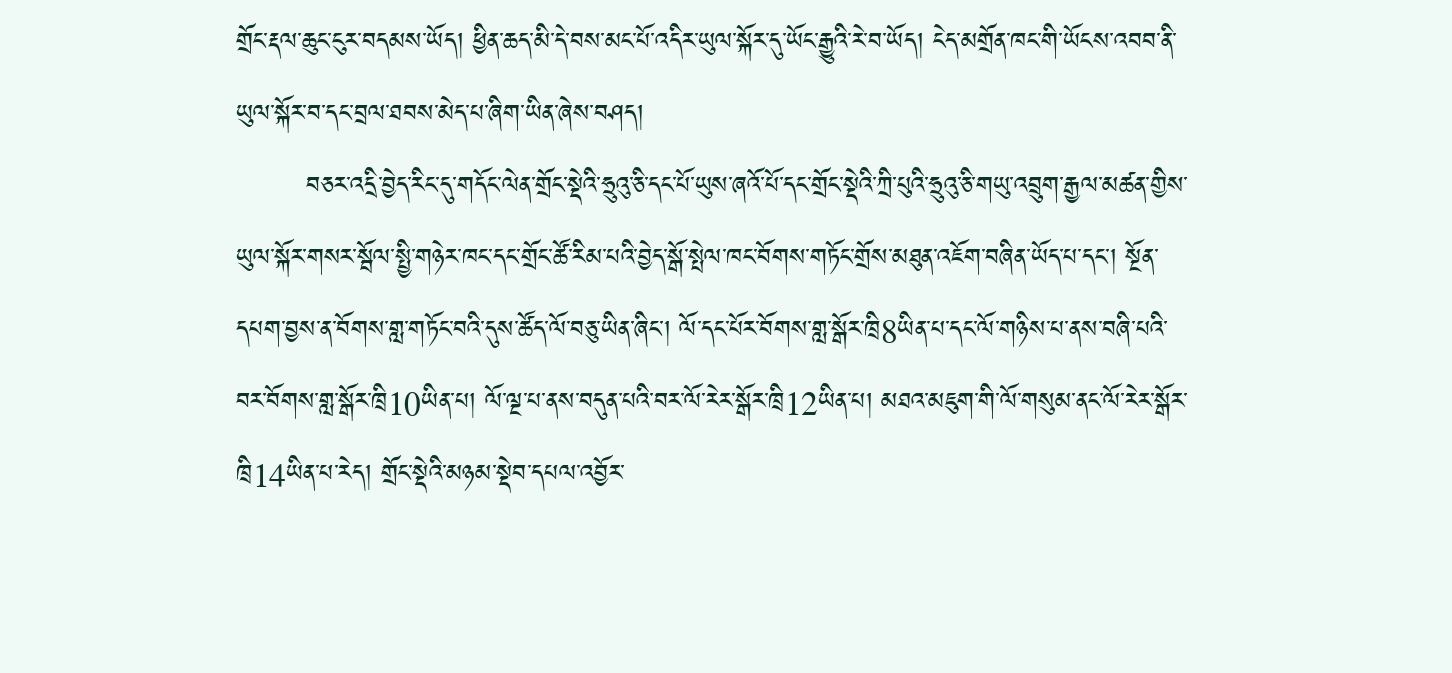གྲོང་རྡལ་ཆུང་ངུར་བདམས་ཡོད། ཕྱིན་ཆད་མི་དེ་བས་མང་པོ་འདིར་ཡུལ་སྐོར་དུ་ཡོང་རྒྱུའི་རེ་བ་ཡོད། ངེད་མགྲོན་ཁང་གི་ཡོངས་འབབ་ནི་ཡུལ་སྐོར་བ་དང་བྲལ་ཐབས་མེད་པ་ཞིག་ཡིན་ཞེས་བཤད།
        བཅར་འདྲི་བྱེད་རིང་དུ་གདོང་ལེན་གྲོང་སྡེའི་ཧྲུའུ་ཅི་དང་པོ་ཡུས་ཞའོ་པོ་དང་གྲོང་སྡེའི་ཀྲི་པུའི་ཧྲུའུ་ཅི་གཡུ་འབྲུག་རྒྱལ་མཚན་གྱིས་ཡུལ་སྐོར་གསར་སྦོལ་སྤྱི་གཉེར་ཁང་དང་གྲོང་ཚོ་རིམ་པའི་བྱེད་སྒོ་སྤེལ་ཁང་བོགས་གཏོང་གྲོས་མཐུན་འཇོག་བཞིན་ཡོད་པ་དང་། སྔོན་དཔག་བྱས་ན་བོགས་གླ་གཏོང་བའི་དུས་ཚོད་ལོ་བཅུ་ཡིན་ཞིང་། ལོ་དང་པོར་བོགས་གླ་སྒོར་ཁྲི8ཡིན་པ་དང་ལོ་གཉིས་པ་ནས་བཞི་པའི་བར་བོགས་གླ་སྒོར་ཁྲི10ཡིན་པ། ལོ་ལྔ་པ་ནས་བདུན་པའི་བར་ལོ་རེར་སྒོར་ཁྲི12ཡིན་པ། མཐའ་མཇུག་གི་ལོ་གསུམ་ནང་ལོ་རེར་སྒོར་ཁྲི14ཡིན་པ་རེད། གྲོང་སྡེའི་མཉམ་སྡེབ་དཔལ་འབྱོར་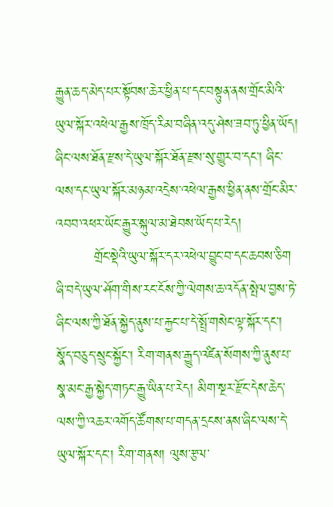རྒྱུན་ཆད་མེད་པར་སྟོབས་ཆེར་ཕྱིན་པ་དང་བསྟུན་ནས་གྲོང་མིའི་ཡུལ་སྐོར་འཕེལ་རྒྱས་ཁྲོད་རིམ་བཞིན་འདུ་ཤེས་ཟབ་ཏུ་ཕྱིན་ཡོད། ཞིང་ལས་ཐོན་རྫས་དེ་ཡུལ་སྐོར་ཐོན་རྫས་སུ་གྱུར་བ་དང་། ཞིང་ལས་དང་ཡུལ་སྐོར་མཉམ་འདྲེས་འཕེལ་རྒྱས་ཕྱིན་ནས་གྲོང་མིར་འབབ་འཕར་ཡོང་རྒྱུར་སྐུལ་མ་ཐེབས་ཡོད་པ་རེད།
        གྲོང་སྡེའི་ཡུལ་སྐོར་དར་འཕེལ་བྱུང་བ་དང་ཆབས་ཅིག ཞི་བདེ་ཡུལ་ཤོག་གིས་རང་ངོས་ཀྱི་ལེགས་ཆ་འདོན་སྤེལ་བྱས་ཏེ་ཞིང་ལས་ཀྱི་ཐོན་སྐྱེད་ནུས་པ་རྐྱང་པ་དེ་སྤྲོ་གསེང་ལྟ་སྐོར་དང་། སྣོད་བཅུད་སྲུང་སྐྱོང་། རིག་གནས་རྒྱུད་འཛིན་སོགས་ཀྱི་ནུས་པ་སྣ་མང་རྒྱ་སྐྱེད་གཏང་རྒྱུ་ཡིན་པ་རེད། མིག་སྔར་རྫོང་དེས་ཆེད་ལས་ཀྱི་འཆར་འགོད་ཚོགས་པ་གདན་དྲངས་ནས་ཞིང་ལས་དེ་ཡུལ་སྐོར་དང་། རིག་གནས། ལུས་རྩལ་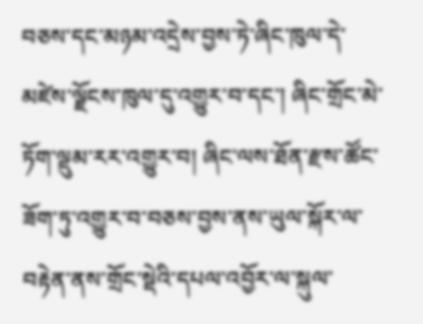བཅས་དང་མཉམ་འདྲེས་བྱས་ཏེ་ཞིང་ཁུལ་དེ་མཛེས་ལྗོངས་ཁུལ་དུ་འགྱུར་བ་དང་། ཞིང་གྲོང་མེ་ཏོག་ལྡུམ་རར་འགྱུར་བ། ཞིང་ལས་ཐོན་རྫས་ཚོང་ཟོག་ཏུ་འགྱུར་བ་བཅས་བྱས་ནས་ཡུལ་སྐོར་ལ་བརྟེན་ནས་གྲོང་སྡེའི་དཔལ་འབྱོར་ལ་སྐུལ་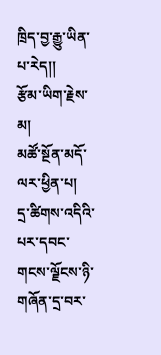ཁྲིད་བྱ་རྒྱུ་ཡིན་པ་རེད།།
རྩོམ་ཡིག་རྗེས་མ།
མཚོ་སྔོན་མདོ་ལར་ཕྱིན་པ།
དྲ་ཚིགས་འདིའི་པར་དབང་གངས་ལྗོངས་ཉི་གཞོན་དྲ་བར་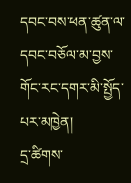དབང་བས་ཕན་ཚུན་ལ་དབང་བཅོལ་མ་བྱས་གོང་རང་དགར་མི་སྤྱོད་པར་མཁྱེན།
དྲ་ཚིགས་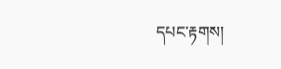དཔང་རྟགས།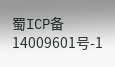蜀ICP备14009601号-1